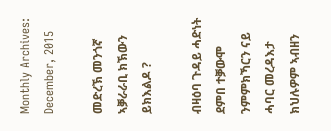Monthly Archives: December, 2015

መድረኽ መንጎኛ ኣቓራራቢ ክኽውን ይክእልዶ ?

ብዛዕባ ጉዳይ ሓድነት ደምበ ተቓውሞ ንምምክኻርን ናይ ሓባር መረዳእታ ክህሉዎም ኣብዘን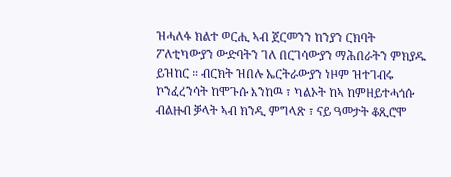ዝሓለፋ ክልተ ወርሒ ኣብ ጀርመንን ከንያን ርክባት ፖለቲካውያን ውድባትን ገለ በርገሳውያን ማሕበራትን ምክያዱ ይዝከር ። ብርክት ዝበሉ ኤርትራውያን ነዞም ዝተገብሩ ኮንፈረንሳት ከሞጉሱ እንከዉ ፣ ካልኦት ከኣ ከምዘይተሓጎሱ ብልዙብ ቓላት ኣብ ክንዲ ምግላጽ ፣ ናይ ዓመታት ቆጺሮሞ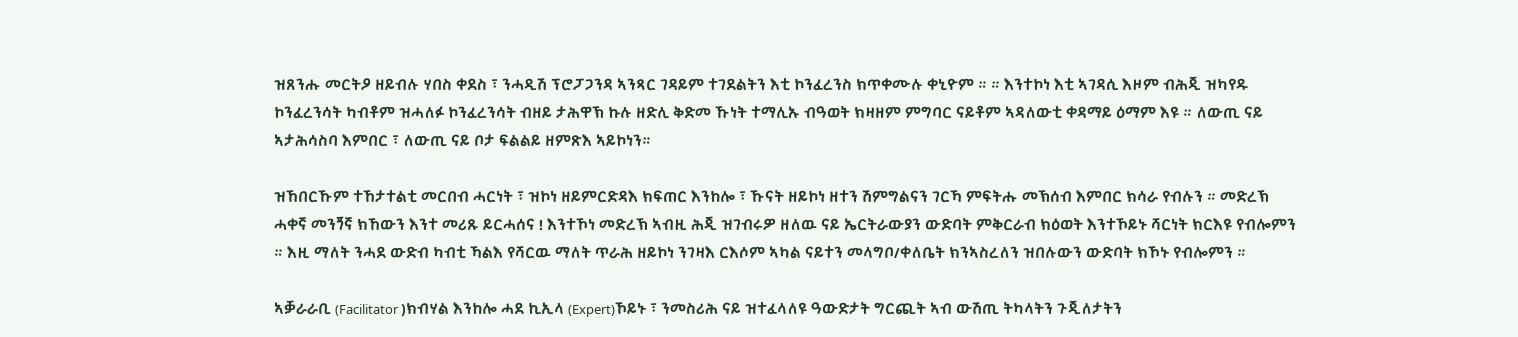ዝጸንሑ መርትዖ ዘይብሉ ሃበስ ቀደስ ፣ ንሓዲሽ ፕሮፓጋንዳ ኣንጻር ገዳይም ተገደልትን እቲ ኮንፈረንስ ክጥቀሙሉ ቀኒዮም ። ። እንተኮነ እቲ ኣገዳሲ እዞም ብሕጂ ዝካየዱ ኮንፈረንሳት ካብቶም ዝሓለፉ ኮንፈረንሳት ብዘይ ታሕዋኽ ኩሉ ዘድሊ ቅድመ ኹነት ተማሊኡ ብዓወት ክዛዘም ምግባር ናይቶም ኣዳለውቲ ቀዳማይ ዕማም እዩ ። ለውጢ ናይ ኣታሕሳስባ እምበር ፣ ለውጢ ናይ ቦታ ፍልልይ ዘምጽእ ኣይኮነን።

ዝኸበርኹም ተኸታተልቲ መርበብ ሓርነት ፣ ዝኮነ ዘይምርድዳእ ክፍጠር እንከሎ ፣ ኹናት ዘይኮነ ዘተን ሽምግልናን ገርኻ ምፍትሑ መኽሰብ እምበር ክሳራ የብሉን ። መድረኽ ሓቀኛ መንጞኛ ክኸውን እንተ መሪጹ ይርሓሰና ! እንተኾነ መድረኽ ኣብዚ ሕጂ ዝገብሩዎ ዘለዉ ናይ ኤርትራውያን ውድባት ምቅርራብ ክዕወት እንተኾይኑ ሻርነት ክርእዩ የብሎምን ። እዚ ማለት ንሓደ ውድብ ካብቲ ኻልእ የሻርዉ ማለት ጥራሕ ዘይኮነ ንገዛእ ርእሶም ኣካል ናይተን መላግቦ/ቀለቤት ክንኣስረለን ዝበሉውን ውድባት ክኾኑ የብሎምን ።

ኣቓራራቢ (Facilitator )ክብሃል እንከሎ ሓደ ኪኢላ (Expert)ኾይኑ ፣ ንመስሪሕ ናይ ዝተፈላለዩ ዓውድታት ግርጪት ኣብ ውሽጢ ትካላትን ጉጂለታትን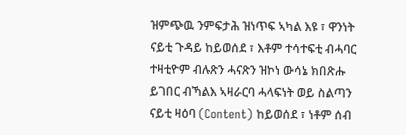ዝምጭዉ ንምፍታሕ ዝነጥፍ ኣካል እዩ ፣ ዋንነት ናይቲ ጉዳይ ከይወሰደ ፣ እቶም ተሳተፍቲ ብሓባር ተዛቲዮም ብሉጽን ሓናጽን ዝኮነ ውሳኔ ክበጽሑ ይገበር ብኻልእ ኣዛራርባ ሓላፍነት ወይ ስልጣን ናይቲ ዛዕባ (Content) ከይወሰደ ፣ ነቶም ሰብ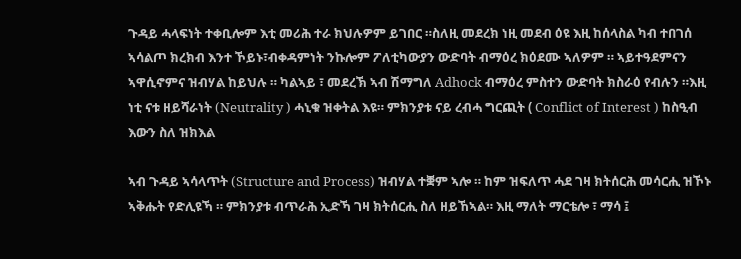ጉዳይ ሓላፍነት ተቀቢሎም እቲ መሪሕ ተራ ክህሉዎም ይገበር ።ስለዚ መደረክ ነዚ መደብ ዕዩ እዚ ከሰላስል ካብ ተበገሰ ኣሳልጦ ክረክብ እንተ ኾይኑ፣ብቀዳምነት ንኩሎም ፖለቲካውያን ውድባት ብማዕረ ክዕደሙ ኣለዎም ። ኣይተዓደምናን ኣዋሲኖምና ዝብሃል ከይህሉ ። ካልኣይ ፣ መደረኽ ኣብ ሽማግለ Adhock ብማዕረ ምስተን ውድባት ክስራዕ የብሉን ።እዚ ነቲ ናቱ ዘይሻራነት (Neutrality ) ሓኒቁ ዝቀትል እዩ። ምክንያቱ ናይ ረብሓ ግርጪት ( Conflict of Interest ) ከስዒብ እውን ስለ ዝክእል

ኣብ ጉዳይ ኣሳላጥት (Structure and Process) ዝብሃል ተቛም ኣሎ ። ከም ዝፍለጥ ሓደ ገዛ ክትሰርሕ መሳርሒ ዝኾኑ ኣቅሑት የድሊዩኻ ። ምክንያቱ ብጥራሕ ኢድኻ ገዛ ክትሰርሒ ስለ ዘይኸኣል። እዚ ማለት ማርቴሎ ፣ ማሳ ፤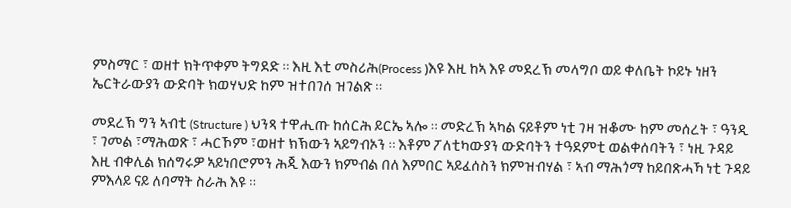ምስማር ፣ ወዘተ ክትጥቀም ትግደድ ። እዚ እቲ መስሪሕ(Process )እዩ እዚ ከኣ እዩ መደረኽ መላግቦ ወይ ቀለቤት ኮይኑ ነዘን ኤርትራውያን ውድባት ክወሃህድ ከም ዝተበገሰ ዝገልጽ ።

መደረኽ ግን ኣብቲ (Structure ) ህንጻ ተዋሒጡ ከሰርሕ ይርኤ ኣሎ ። መድረኽ ኣካል ናይቶም ነቲ ገዛ ዝቆሙ ከም መሰረት ፣ ዓንዲ ፣ ገመል ፣ማሕወጽ ፣ ሓርኾም ፣ወዘተ ክኽውን ኣይግብኦን ። እቶም ፖለቲካውያን ውድባትን ተዓደምቲ ወልቀሰባትን ፣ ነዚ ጉዳይ እዚ ብቀሊል ክሰግሩዎ ኣይነበሮምን ሕጂ እውን ክምብል በለ እምበር ኣይፈሰስን ክምዝብሃል ፣ ኣብ ማሕጎማ ከይበጽሓኻ ነቲ ጉዳይ ምእላይ ናይ ለባማት ስራሕ እዩ ።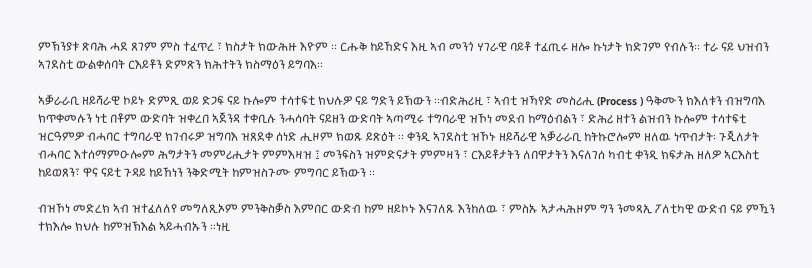ምኽንያቱ ጽባሕ ሓደ ጸገም ምስ ተፈጥረ ፣ ክስታት ክውሕዙ እዮም ። ርሑቅ ከይኸድና እዚ ኣብ መንጎ ሃገራዊ ባይቶ ተፈጢሩ ዘሎ ኩነታት ክድገም የብሉን። ተራ ናይ ህዝብን ኣገደስቲ ውልቀሰባት ርእይቶን ድምጽን ክሕተትን ክስማዕን ይግባእ።

ኣቓራራቢ ዘይሻራዊ ኮይኑ ድምጺ ወይ ድጋፍ ናይ ኩሎም ተሳተፍቲ ክህሉዎ ናይ ግድን ይኽውን ።ብድሕሪዚ ፣ ኣብቲ ዝኻየድ መስሪሒ (Process ) ዓቅሙን ክእለቱን ብዝግባእ ክጥቀመሉን ነቲ በቶም ውድባት ዝቀረበ ኣጀንዳ ተቀቢሉ ንሓሳባት ናይዘን ውድባት ኣጣሚሩ ተግባራዊ ዝኾነ መደብ ከማዕብልን ፣ ድሕሪ ዘተን ልዝብን ኩሎም ተሳተፍቲ ዝርዓምዎ ብሓባር ተግባራዊ ክገብሩዎ ዝግባእ ዝጸደቀ ሰነድ ሒዞም ክወጹ ይጽዕት ። ቀንዲ ኣገደስቲ ዝኾኑ ዘይሻራዊ ኣቓራራቢ ከትኩሮሎም ዘለዉ ነጥብታት፡ ጉጂለታት ብሓባር እተሰማምዑሎም ሕግታትን መምሪሒታት ምምእዛዝ ፤ መንፍስን ዝምድናታት ምምዛን ፣ ርእይቶታትን ለበዋታትን እናለገሰ ካብቲ ቀንዲ ክፍታሕ ዘለዎ ኣርእስቲ ከይወጸን፣ ዋና ናይቲ ጉዳይ ከይኸነን ንቅድሚት ከምዝስጉሙ ምግባር ይኽውን ።

ብዝኾነ መድረክ ኣብ ዝተፈለለየ መግለጺኦም ምንቅስቓስ እምበር ውድብ ከም ዘይኮኑ እናገለጹ እንከለዉ ፣ ምስኡ ኣታሓሕዞም ግን ንመጻኢ ፖለቲካዊ ውድብ ናይ ምዃን ተክእሎ ክህሉ ከምዝኽእል ኣይሓብኡን ።ነዚ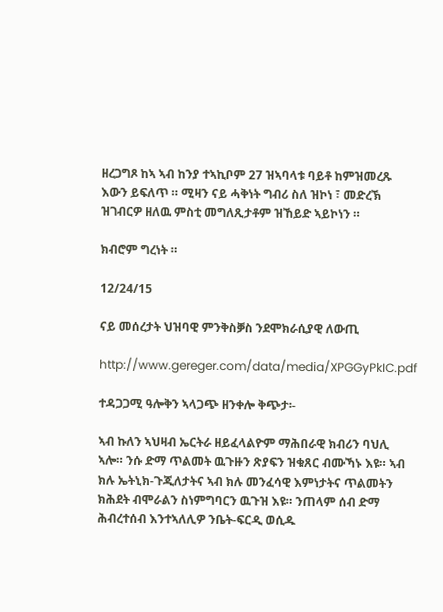ዘረጋግጾ ከኣ ኣብ ከንያ ተኣኪቦም 27 ዝኣባላቱ ባይቶ ከምዝመረጹ እውን ይፍለጥ ። ሚዛን ናይ ሓቅነት ግብሪ ስለ ዝኮነ ፣ መድረኽ ዝገብርዎ ዘለዉ ምስቲ መግለጺታቶም ዝኸይድ ኣይኮነን ።

ክብሮም ግረነት ።

12/24/15

ናይ መሰረታት ህዝባዊ ምንቅስቓስ ንደሞክራሲያዊ ለውጢ

http://www.gereger.com/data/media/XPGGyPkIC.pdf

ተዳጋጋሚ ዓሎቅን ኣላጋጭ ዘንቀሎ ቅጭታ፡-

ኣብ ኩለን ኣህዛብ ኤርትራ ዘይፈላልዮም ማሕበራዊ ክብሪን ባህሊ ኣሎ። ንሱ ድማ ጥልመት ዉጉዙን ጽያፍን ዝቁጸር ብሙኻኑ እዩ። ኣብ ክሉ ኤትኒክ-ጉጂለታትና ኣብ ክሉ መንፈሳዊ እምነታትና ጥልመትን ክሕደት ብሞራልን ስነምግባርን ዉጉዝ እዩ። ንጠላም ሰብ ድማ ሕብረተሰብ እንተኣለሊዎ ንቤት-ፍርዲ ወሲዱ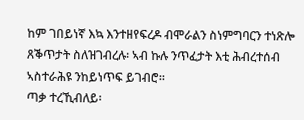ከም ገበይነኛ እኳ እንተዘየፍረዶ ብሞራልን ስነምግባርን ተነጽሎ ጸቕጥታት ስለዝገብረሉ፡ ኣብ ኩሉ ንጥፈታት እቲ ሕብረተሰብ ኣስተራሕዩ ንከይነጥፍ ይገብሮ።
ጣቃ ተረኺብለይ፡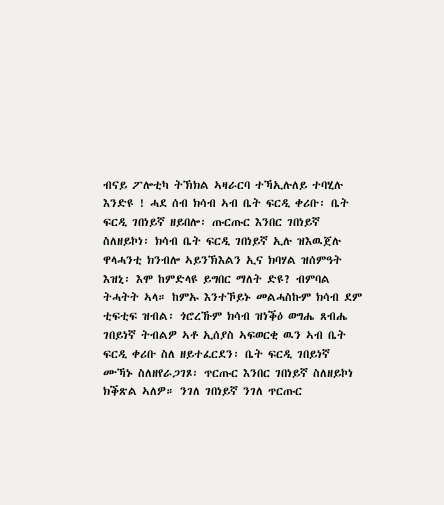ብናይ ፖሎቲካ ትኽክል ኣዛራርባ ተኻኢሉለይ ተባሂሉ እንድዩ ! ሓደ ሰብ ክሳብ ኣብ ቤት ፍርዲ ቀሪቡ፡ ቤት ፍርዲ ገበነይኛ ዘይበሎ፡ ጡርጡር እንበር ገበነይኛ ስለዘይኮነ፡ ክሳብ ቤት ፍርዲ ገበነይኛ ኢሉ ዝእዉጀሉ ዋላሓንቲ ክንብሎ ኣይንኽእልን ኢና ክባሃል ዝሰምዓት እዝኒ፡ እሞ ከምድላዩ ይግበር ማለት ድዩ? ብምባል ትሓትት ኣላ። ከምኡ እንተኾይኑ መልሓስኩም ክሳብ ደም ቲፍቲፍ ዝብል፡ ጎሮረኹም ክሳብ ዝነቕዕ ወግሔ ጸብሔ ገበይነኛ ትብልዎ ኣቶ ኢሰያስ ኣፍወርቂ ዉን ኣብ ቤት ፍርዲ ቀሪቡ ስለ ዘይተፈርደን፡ ቤት ፍርዲ ገበይነኛ ሙኻኑ ስለዘየራጋገጾ፡ ጥርጡር እንበር ገበነይኛ ስለዘይኮነ ክቕጽል ኣለዎ። ንገለ ገበነይኛ ንገለ ጥርጡር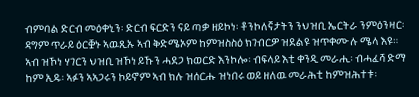ብምባል ድርብ መዕቀኒን፡ ድርብ ፍርድን ናይ ጣቃ ዘይኮነ፡ ቶንኮለኛታትን ንህዝቢ ኤርትራ ንምዕንዛር፡ ዳግም ጥራይ ዕርቛኑ ኣዉጺኡ ኣብ ቅድሜኦም ከምዝስስዕ ክገብርዎ ዝደልዩ ዝጥቀሙሉ ሜላ እዩ።
ኣብ ዝኾነ ሃገርን ህዝቢ ዝኾነ ይኹን ሓደጋ ክወርድ እንኮሎ፡ ብፍላይ እቲ ቀንዲ መራሒ፡ ብሓፈሻ ድማ ከም ኢዱ፡ ኣፉን ኣኣጋሩን ኮይኖም ኣብ ክሉ ዝሰርሑ ዝነበሩ ወይ ዘለዉ መራሕቲ ከምዝሕተቱ፡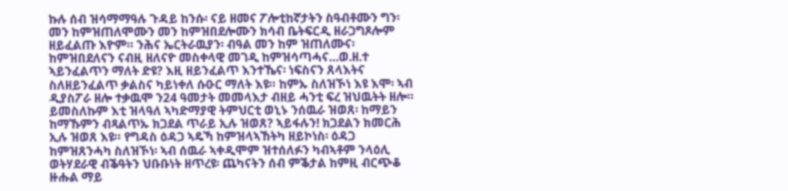ኩሉ ሰብ ዝሳማማዓሉ ጉዳይ ከንሱ፡ ናይ ዘመና ፖሎቲከኛታትን ስዓብቶሙን ግን፡ መን ከምዝጠለሞሙን መን ከምዝበደሎሙን ክሳብ ቤትፍርዲ ዘራጋግጾሎም ዘይፈልጡ እዮም። ንሕና ኤርትራዉያን፡ ብዓል መን ከም ዝጠለሙና፡ ከምዝበደለናን ናብዚ ዘለናዮ መስቀላዊ መገዲ ከምዝሳጣሓና…ወ.ዘ.ተ ኣይንፈልጥን ማለት ድዩ? እዚ ዘይንፈልጥ እንተኼና፡ ነፍስናን ጸላእትና ስለዘይንፈልጥ ቃልስና ካይነቀለ ሱዑር ማለት እዩ። ከምኡ ስለዝኾነ እዩ እሞ፡ ኣብ ዲያስፖራ ዘሎ ተቃዉሞ ን24 ዓመታት መመላእታ ብዘይ ሓንቲ ፍረ ዝህዉትት ዘሎ።
ይመስለኩም እቲ ዝላዓለ ኣካድማያዊ ትምህርቲ ወኒኑ ንሰዉራ ዝወጸ፡ ከማይን ከማኹምን ብጻልጥኡ ክጋደል ጥራይ ኢሉ ዝወጸ? ኣይፋሉን! ክጋደልን ክመርሕ ኢሉ ዝወጸ እዩ። የግዳስ ዕዳጋ ኣዴኻ ከምዝላኣኸትካ ዘይኮነስ፡ ዕዳጋ ከምዝጸንሓካ ስለዝኾነ፡ ኣብ ሰዉራ ኣቀዲሞም ዝተሰለፉን ካብኣቶም ንላዕሊ ወትሃደራዊ ብቕዓትን ህቡቡነት ዘጥረዩ፡ ጨካናትን ሰብ ምቕታል ከምዚ ብርጭቆ ዙሑል ማይ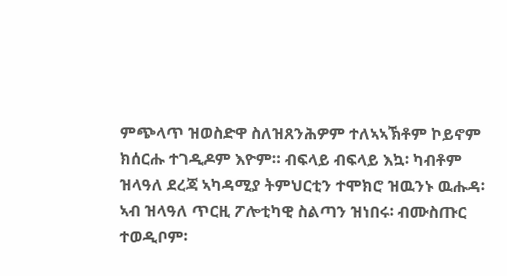ምጭላጥ ዝወስድዋ ስለዝጸንሕዎም ተለኣኣኽቶም ኮይኖም ክሰርሑ ተገዲዶም እዮም። ብፍላይ ብፍላይ እኳ፡ ካብቶም ዝላዓለ ደረጃ ኣካዳሚያ ትምህርቲን ተሞክሮ ዝዉንኑ ዉሑዳ፡ ኣብ ዝላዓለ ጥርዚ ፖሎቲካዊ ስልጣን ዝነበሩ፡ ብሙስጡር ተወዲቦም፡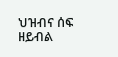ህዝብና ሰፍ ዘይብል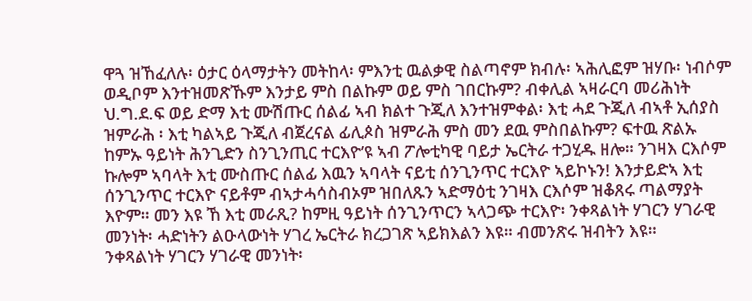ዋጓ ዝኸፈለሉ፡ ዕታር ዕላማታትን መትከላ፡ ምእንቲ ዉልቃዊ ስልጣኖም ክብሉ፡ ኣሕሊፎም ዝሃቡ፡ ነብሶም ወዲቦም እንተዝመጽኹም እንታይ ምስ በልኩም ወይ ምስ ገበርኩም? ብቀሊል ኣዛራርባ መሪሕነት ህ.ግ.ደ.ፍ ወይ ድማ እቲ ሙሽጡር ሰልፊ ኣብ ክልተ ጉጂለ እንተዝምቀል፡ እቲ ሓደ ጉጂለ ብኣቶ ኢሰያስ ዝምራሕ ፡ እቲ ካልኣይ ጉጂለ ብጀረናል ፊሊጶስ ዝምራሕ ምስ መን ደዉ ምስበልኩም? ፍተዉ ጽልኡ ከምኡ ዓይነት ሕንጊድን ስንጊንጢር ተርእዮ’ዩ ኣብ ፖሎቲካዊ ባይታ ኤርትራ ተጋሂዱ ዘሎ። ንገዛእ ርእሶም ኩሎም ኣባላት እቲ ሙስጡር ሰልፊ እዉን ኣባላት ናይቲ ሰንጊንጥር ተርእዮ ኣይኮኑን! እንታይድኣ እቲ ሰንጊንጥር ተርእዮ ናይቶም ብኣታሓሳስብኦም ዝበለጹን ኣድማዕቲ ንገዛእ ርእሶም ዝቆጸሩ ጣልማያት እዮም። መን እዩ ኸ እቲ መራጺ? ከምዚ ዓይነት ሰንጊንጥርን ኣላጋጭ ተርእዮ፡ ንቀጻልነት ሃገርን ሃገራዊ መንነት፡ ሓድነትን ልዑላውነት ሃገረ ኤርትራ ክረጋገጽ ኣይክእልን እዩ። ብመንጽሩ ዝብትን እዩ።
ንቀጻልነት ሃገርን ሃገራዊ መንነት፡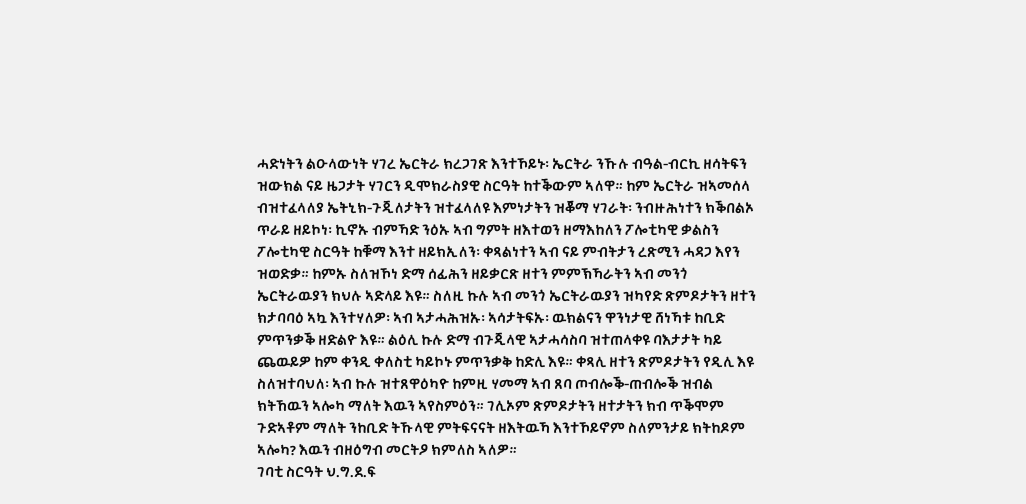ሓድነትን ልዑላውነት ሃገረ ኤርትራ ክረጋገጽ እንተኾይኑ፡ ኤርትራ ንኹሉ ብዓል-ብርኪ ዘሳትፍን ዝውክል ናይ ዜጋታት ሃገርን ዲሞክራስያዊ ስርዓት ከተቕውም ኣለዋ። ከም ኤርትራ ዝኣመሰላ ብዝተፈላለያ ኤትኒክ-ጉጂለታትን ዝተፈላለዩ እምነታትን ዝቖማ ሃገራት፡ ንብዙሕነተን ክቕበልኦ ጥራይ ዘይኮነ፡ ኪኖኡ ብምኻድ ንዕኡ ኣብ ግምት ዘእተወን ዘማእከለን ፖሎቲካዊ ቃልስን ፖሎቲካዊ ስርዓት ከቑማ እንተ ዘይክኢለን፡ ቀጻልነተን ኣብ ናይ ምብትታን ረጽሚን ሓዳጋ እየን ዝወድቃ። ከምኡ ስለዝኾነ ድማ ሰፊሕን ዘይቃርጽ ዘተን ምምኽኻራትን ኣብ መንጎ ኤርትራዉያን ክህሉ ኣድላይ እዩ። ስለዚ ኩሉ ኣብ መንጎ ኤርትራዉያን ዝካየድ ጽምዶታትን ዘተን ክታባባዕ ኣኳ እንተሃለዎ፡ ኣብ ኣታሓሕዝኡ፡ ኣሳታትፍኡ፡ ዉክልናን ዋንነታዊ ሸነኻቱ ከቢድ ምጥንቃቕ ዘድልዮ እዩ። ልዕሊ ኩሉ ድማ ብጉጂላዊ ኣታሓሳስባ ዝተጠላቀዩ ባእታታት ካይ ጨዉይዎ ከም ቀንዲ ቀለስቲ ካይኮኑ ምጥንቃቅ ከድሊ እዩ። ቀጻሊ ዘተን ጽምዶታትን የዲሊ እዩ ስለዝተባህለ፡ ኣብ ኩሉ ዝተጸዋዕካዮ ከምዚ ሃመማ ኣብ ጸባ ጦብሎቕ-ጠብሎቕ ዝብል ክትኸዉን ኣሎካ ማለት እዉን ኣየስምዕን። ገሊኦም ጽምዶታትን ዘተታትን ክብ ጥቕሞም ጉድኣቶም ማለት ንከቢድ ትኹላዊ ምትፍናናት ዘእትዉኻ እንተኾይኖም ስለምንታይ ክትከዶም ኣሎካ? እዉን ብዘዕግብ መርትዖ ክምለስ ኣለዎ።
ገባቲ ስርዓት ህ.ግ.ደ.ፍ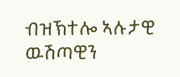ብዝኽተሎ ኣሉታዊ ዉሽጣዊን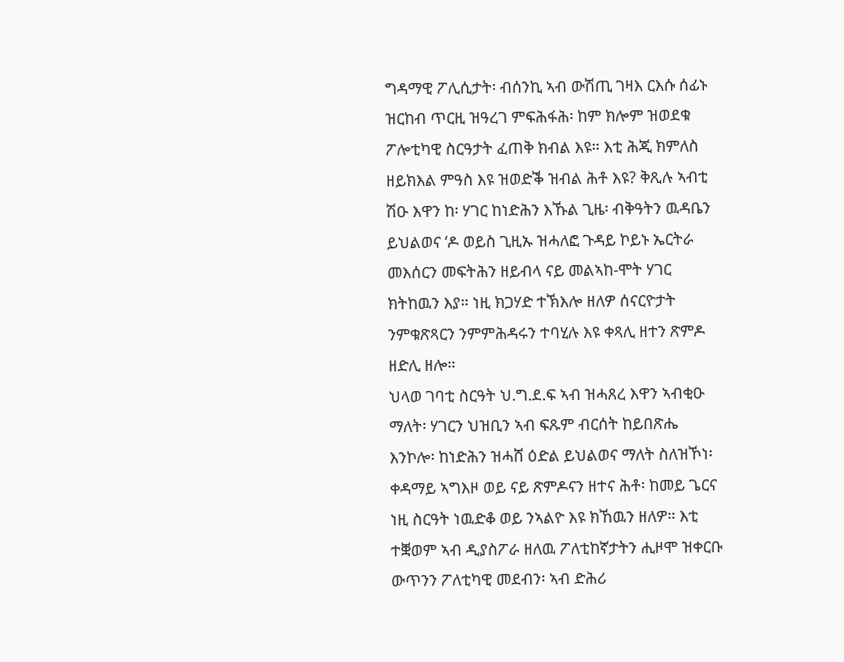ግዳማዊ ፖሊሲታት፡ ብሰንኪ ኣብ ውሽጢ ገዛእ ርእሱ ሰፊኑ ዝርከብ ጥርዚ ዝዓረገ ምፍሕፋሕ፡ ከም ክሎም ዝወደቁ ፖሎቲካዊ ስርዓታት ፈጠቅ ክብል እዩ። እቲ ሕጂ ክምለስ ዘይክእል ምዓስ እዩ ዝወድቕ ዝብል ሕቶ እዩ? ቅጺሉ ኣብቲ ሽዑ እዋን ከ፡ ሃገር ከነድሕን እኹል ጊዜ፡ ብቅዓትን ዉዳቤን ይህልወና ‘ዶ ወይስ ጊዚኡ ዝሓለፎ ጉዳይ ኮይኑ ኤርትራ መእሰርን መፍትሕን ዘይብላ ናይ መልኣከ-ሞት ሃገር ክትከዉን እያ። ነዚ ክጋሃድ ተኽእሎ ዘለዎ ሰናርዮታት ንምቁጽጻርን ንምምሕዳሩን ተባሂሉ እዩ ቀጻሊ ዘተን ጽምዶ ዘድሊ ዘሎ።
ህላወ ገባቲ ስርዓት ህ.ግ.ደ.ፍ ኣብ ዝሓጸረ እዋን ኣብቂዑ ማለት፡ ሃገርን ህዝቢን ኣብ ፍጹም ብርሰት ከይበጽሔ እንኮሎ፡ ከነድሕን ዝሓሸ ዕድል ይህልወና ማለት ስለዝኾነ፡ ቀዳማይ ኣግእዞ ወይ ናይ ጽምዶናን ዘተና ሕቶ፡ ከመይ ጌርና ነዚ ስርዓት ነዉድቆ ወይ ንኣልዮ እዩ ክኸዉን ዘለዎ። እቲ ተቛወም ኣብ ዲያስፖራ ዘለዉ ፖለቲከኛታትን ሒዞሞ ዝቀርቡ ውጥንን ፖለቲካዊ መደብን፡ ኣብ ድሕሪ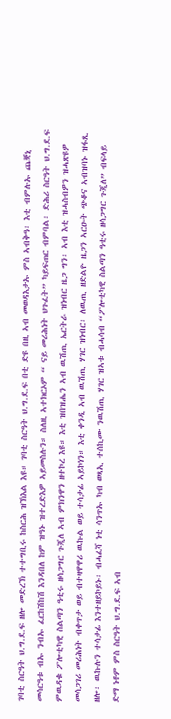ገባቲ ስርዓት ህ.ግ.ደ.ፍ ዘሎ መድረኽ ተተግቢሩ ከስርሕ ዝኽእል እዩ። ገባቲ ስርዓት ህ.ግ.ደ.ፍ በቲ ድዩ በዚ ኣብ መወዳእታኡ ምስ ኣብቅዓ፡ እቲ ብምሉኡ ጨቛኒ መሳርዓቱ ብኡ ንብኡ ፈርከሽከሽ እንዳበለ ከም ዝዓኑ ዝተረድእዎ ኣይመስሉን። ስለዚ ኣተክርኦም “ ናይ መሪሕነት ህጉፈት” ካይፍጠር ብምባል፡ ድሕሪ ስርዓት ህ.ግ.ደ.ፍ ምዉዳቁ ፖሎቲካዊ ስልጣን ዓቲሩ ዘሳጋግር ጉጂለ ኣብ ምክንዋን ዘተኮረ እዩ። እቲ ዝበዝሔን ኣብ ዉሽጢ ኤርትራ ዝነብር ዜጋ ግን፡ ኣብ እቲ ዝሓስብዎን ዝሓጽዩዎ መሳጋገሪ መሪሕነት ብቀጥታ ወይ ብተዛዋዋሪ ዉኩል ወይ ተሳታፊ ኣይኮነን። እቲ ቀንዲ ኣብ ዉሽጢ ሃገር ዝነብር፡ ለዉጢ ዘድልዮ ዜጋን ኣርዑት ጭቆና ኣብዝባኑ ዝፋጺ ዘሎ፡ ዉኩሉን ተሳታፊ እንተዘይኮይኑ፡ ብሓፈሻ ነቲ ሳንጥኡ ካብ ወጻኢ ተሰኪሙ ንዉሽጢ ሃገር ዝኣቱ ብሓሳብ “ፖሎቲካዊ ስልጣን ዓቲሩ ዘሳጋግር ጉጂለ” ብፍላይ ድማ ነቶም ምስ ስርዓት ህ.ግ.ደ.ፍ ኣብ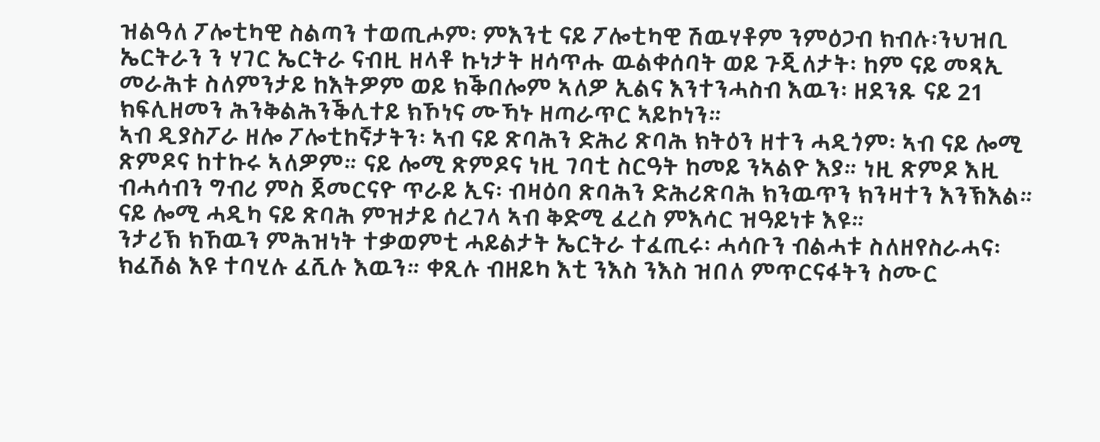ዝልዓለ ፖሎቲካዊ ስልጣን ተወጢሖም፡ ምእንቲ ናይ ፖሎቲካዊ ሽዉሃቶም ንምዕጋብ ክብሉ፡ንህዝቢ ኤርትራን ን ሃገር ኤርትራ ናብዚ ዘላቶ ኩነታት ዘሳጥሑ ዉልቀሰባት ወይ ጉጂለታት፡ ከም ናይ መጻኢ መራሕቱ ስለምንታይ ከእትዎም ወይ ክቕበሎም ኣለዎ ኢልና እንተንሓስብ እዉን፡ ዘደንጹ ናይ 21 ክፍሊዘመን ሕንቅልሕንቕሊተይ ክኾነና ሙኻኑ ዘጣራጥር ኣይኮነን።
ኣብ ዲያስፖራ ዘሎ ፖሎቲከኛታትን፡ ኣብ ናይ ጽባሕን ድሕሪ ጽባሕ ክትዕን ዘተን ሓዲጎም፡ ኣብ ናይ ሎሚ ጽምዶና ከተኩሩ ኣለዎም። ናይ ሎሚ ጽምዶና ነዚ ገባቲ ስርዓት ከመይ ንኣልዮ እያ። ነዚ ጽምዶ እዚ ብሓሳብን ግብሪ ምስ ጀመርናዮ ጥራይ ኢና፡ ብዛዕባ ጽባሕን ድሕሪጽባሕ ክንዉጥን ክንዛተን እንኽእል። ናይ ሎሚ ሓዲካ ናይ ጽባሕ ምዝታይ ሰረገላ ኣብ ቅድሚ ፈረስ ምእሳር ዝዓይነቱ እዩ።
ንታሪኽ ክኸዉን ምሕዝነት ተቃወምቲ ሓይልታት ኤርትራ ተፈጢሩ፡ ሓሳቡን ብልሓቱ ስለዘየስራሓና፡ ክፈሽል እዩ ተባሂሉ ፈሺሉ እዉን። ቀጺሉ ብዘይካ እቲ ንእስ ንእስ ዝበለ ምጥርናፋትን ስሙር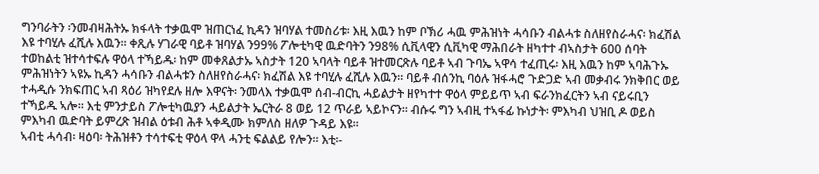ግንባራትን ፡ንመብዛሕትኡ ክፋላት ተቃዉሞ ዝጠርነፈ ኪዳን ዝባሃል ተመስሪቱ፡ እዚ እዉን ከም ቦኽሪ ሓዉ ምሕዝነት ሓሳቡን ብልሓቱ ስለዘየስራሓና፡ ክፈሽል እዩ ተባሂሉ ፈሺሉ እዉን። ቀጺሉ ሃገራዊ ባይቶ ዝባሃል ን99% ፖሎቲካዊ ዉድባትን ን98% ሲቪላዊን ሲቪካዊ ማሕበራት ዘካተተ ብኣስታት 600 ሰባት ተወከልቲ ዝተሳተፍሉ ዋዕላ ተኻይዱ፡ ከም መቀጸልታኡ ኣስታት 120 ኣባላት ባይቶ ዝተመርጽሉ ባይቶ ኣብ ጉባኤ ኣዋሳ ተፈጢሩ፡ እዚ እዉን ከም ኣባሕጉኡ ምሕዝነትን ኣዩኡ ኪዳን ሓሳቡን ብልሓቱን ስለዘየስራሓና፡ ክፈሽል እዩ ተባሂሉ ፈሺሉ እዉን። ባይቶ ብሰንኪ ባዕሉ ዝፋሓሮ ጉድጋድ ኣብ መቃብሩ ንክቅበር ወይ ተሓዲሱ ንክፍጠር ኣብ ጻዕሪ ዝካየደሉ ዘሎ እዋናት፡ ንመላእ ተቃዉሞ ሰብ-ብርኪ ሓይልታት ዘየካተተ ዋዕላ ምይይጥ ኣብ ፍራንክፈርትን ኣብ ናይሩቢን ተኻይዱ ኣሎ። እቲ ምንታይስ ፖሎቲካዉያን ሓይልታት ኤርትራ 8 ወይ 12 ጥራይ ኣይኮናን። ብሱሩ ግን ኣብዚ ተኣፋፊ ኩነታት፡ ምእካብ ህዝቢ ዶ ወይስ ምእካብ ዉድባት ይምረጽ ዝብል ዕቱብ ሕቶ ኣቀዲሙ ክምለስ ዘለዎ ጉዳይ እዩ።
ኣብቲ ሓሳብ፡ ዛዕባ፡ ትሕዝቶን ተሳተፍቲ ዋዕላ ዋላ ሓንቲ ፍልልይ የሎን። እቲ፡-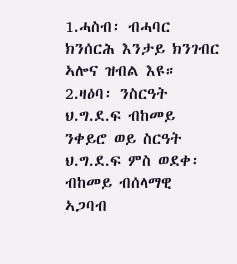1.ሓስብ፡ ብሓባር ክንሰርሕ እንታይ ክንገብር ኣሎና ዝብል እዩ።
2.ዛዕባ፡ ንስርዓት ህ.ግ.ደ.ፍ ብከመይ ንቀይሮ ወይ ስርዓት ህ.ግ.ደ.ፍ ምስ ወደቀ፡ ብከመይ ብሰላማዊ ኣጋባብ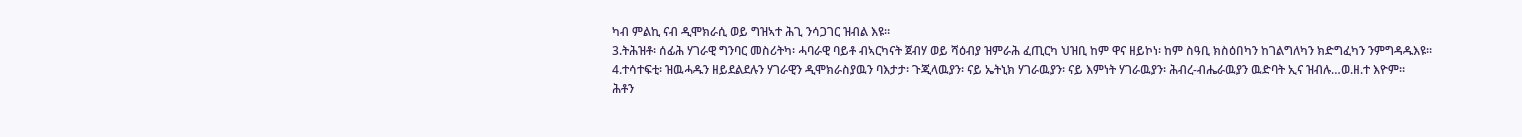ካብ ምልኪ ናብ ዲሞክራሲ ወይ ግዝኣተ ሕጊ ንሳጋገር ዝብል እዩ።
3.ትሕዝቶ፡ ሰፊሕ ሃገራዊ ግንባር መስሪትካ፡ ሓባራዊ ባይቶ ብኣርካናት ጀብሃ ወይ ሻዕብያ ዝምራሕ ፈጢርካ ህዝቢ ከም ዋና ዘይኮነ፡ ከም ስዓቢ ክስዕበካን ከገልግለካን ክድግፈካን ንምግዳዱእዩ።
4.ተሳተፍቲ፡ ዝዉሓዱን ዘይደልደሉን ሃገራዊን ዲሞክራስያዉን ባእታታ፡ ጉጂላዉያን፡ ናይ ኤትኒክ ሃገራዉያን፡ ናይ እምነት ሃገራዉያን፡ ሕብረ-ብሔራዉያን ዉድባት ኢና ዝብሉ…ወ.ዘ.ተ እዮም።
ሕቶን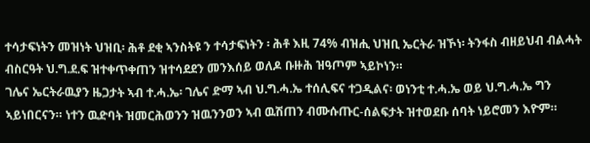ተሳታፍነትን መዝነት ህዝቢ፡ ሕቶ ደቂ ኣንስትዩ ን ተሳታፍነትን ፡ ሕቶ እዚ 74% ብዝሒ ህዝቢ ኤርትራ ዝኾነ፡ ትንፋስ ብዘይህብ ብልሓት ብስርዓት ህ.ግ.ደ.ፍ ዝተቀጥቀጠን ዝተሳደደን መንእሰይ ወለዶ ቡዙሕ ዝዓጦም ኣይኮነን።
ገሌና ኤርትራዉያን ዜጋታት ኣብ ተ.ሓ.ኤ፡ ገሌና ድማ ኣብ ህ.ግ.ሓ.ኤ ተሰሊፍና ተጋዲልና፡ ወነንቲ ተ.ሓ.ኤ ወይ ህ.ግ.ሓ.ኤ ግን ኣይነበርናን። ነተን ዉድባት ዝመርሕወንን ዝዉንንወን ኣብ ዉሽጠን ብሙሱጡር-ሰልፍታት ዝተወደቡ ሰባት ነይሮመን እዮም።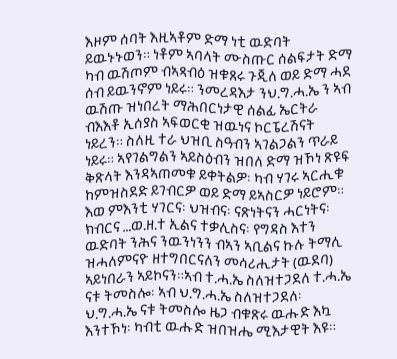እዞም ሰባት እዚኣቶም ድማ ነቲ ዉድባት ይዉኑኑወን። ነቶም ኣባላት ሙስጡር ሰልፍታት ድማ ካብ ዉሽጦም ብኣጻብዕ ዝቁጸሩ ጉጂለ ወይ ድማ ሓደ ሰብ ይዉንኖም ነይሩ። ንመረዳእታ ንህ.ግ.ሓ.ኤ ን ኣብ ዉሽጡ ዝነበረት ማሕበርነታዊ ሰልፊ ኤርትራ ብእእቶ ኢሰያስ ኣፍወርቂ ዝዉነና ኮርፔረሽናት ነይረን። ስለዚ ተራ ህዝቢ ስዓብን ኣገልጋልን ጥራይ ነይሩ። ኣየገልግልን ኣይስዕብን ዝበለ ድማ ዝኾነ ጽዩፍ ቅጽላት እንዳኣጠመቁ ይቀትልዎ፡ ካብ ሃገሩ ኣርሒቁ ከምዝስደድ ይገብርዎ ወይ ድማ ይኣስርዎ ነይሮም።
እወ ምእንቲ ሃገርና፡ ህዝብና፡ ናጽነትናን ሓርነትና፡ ክብርና …ወ.ዘ.ተ ኢልና ተቃሊስና፡ የግዳስ እተን ዉድባት ንሕና ንዉንነንን ብኣን ኣቢልና ኩሉ ትማሊ ዝሓለምናዮ ዘተግበርናለን መሳሪሒታት (ዉደባ) ኣይነበራን ኣይኮናን።ኣብ ተ.ሓ.ኤ ስለዝተጋደለ ተ.ሓ.ኤ ናቱ ትመስሎ፡ ኣብ ህ.ግ.ሓ.ኤ ስለዝተጋደለ፡ ህ.ግ.ሓ.ኤ ናቱ ትመስሎ ዜጋ ብቁጽሩ ዉሑድ እኳ እንተኾነ፡ ካብቲ ዉሑድ ዝበዝሔ ሚእታዊት እዩ።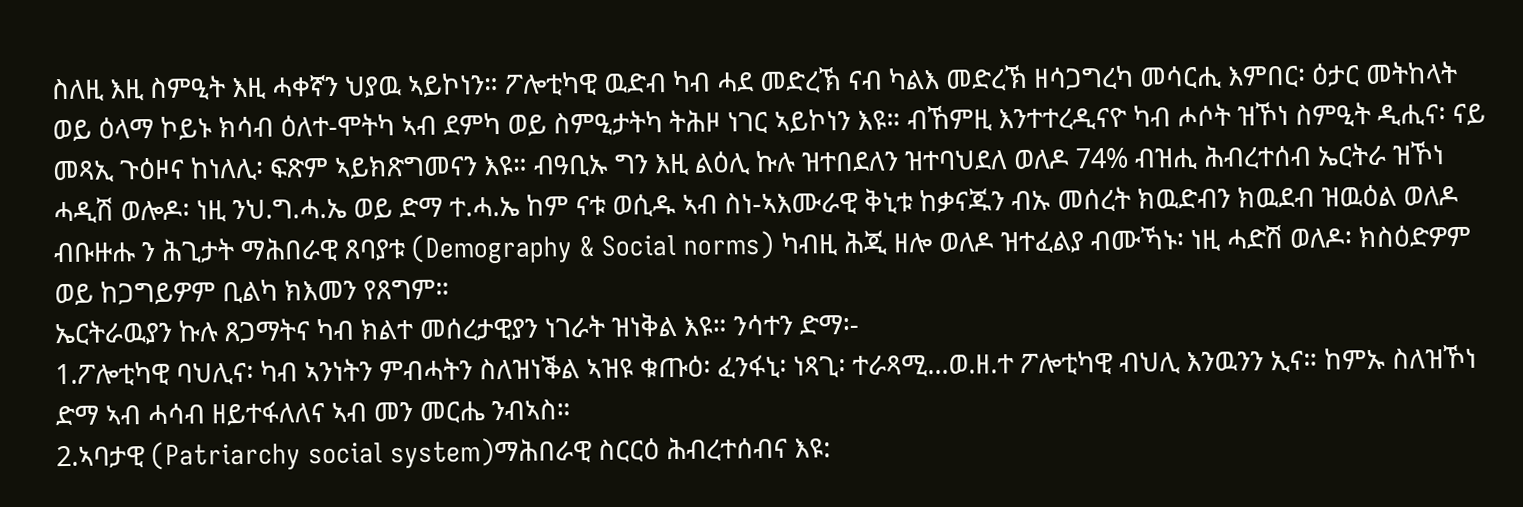ስለዚ እዚ ስምዒት እዚ ሓቀኛን ህያዉ ኣይኮነን። ፖሎቲካዊ ዉድብ ካብ ሓደ መድረኽ ናብ ካልእ መድረኽ ዘሳጋግረካ መሳርሒ እምበር፡ ዕታር መትከላት ወይ ዕላማ ኮይኑ ክሳብ ዕለተ-ሞትካ ኣብ ደምካ ወይ ስምዒታትካ ትሕዞ ነገር ኣይኮነን እዩ። ብኸምዚ እንተተረዲናዮ ካብ ሖሶት ዝኾነ ስምዒት ዲሒና፡ ናይ መጻኢ ጉዕዞና ከነለሊ፡ ፍጽም ኣይክጽግመናን እዩ። ብዓቢኡ ግን እዚ ልዕሊ ኩሉ ዝተበደለን ዝተባህደለ ወለዶ 74% ብዝሒ ሕብረተሰብ ኤርትራ ዝኾነ ሓዲሽ ወሎዶ፡ ነዚ ንህ.ግ.ሓ.ኤ ወይ ድማ ተ.ሓ.ኤ ከም ናቱ ወሲዱ ኣብ ስነ-ኣእሙራዊ ቅኒቱ ከቃናጁን ብኡ መሰረት ክዉድብን ክዉደብ ዝዉዕል ወለዶ ብቡዙሑ ን ሕጊታት ማሕበራዊ ጸባያቱ (Demography & Social norms) ካብዚ ሕጂ ዘሎ ወለዶ ዝተፈልያ ብሙኻኑ፡ ነዚ ሓድሽ ወለዶ፡ ክስዕድዎም ወይ ከጋግይዎም ቢልካ ክእመን የጸግም።
ኤርትራዉያን ኩሉ ጸጋማትና ካብ ክልተ መሰረታዊያን ነገራት ዝነቅል እዩ። ንሳተን ድማ፡-
1.ፖሎቲካዊ ባህሊና፡ ካብ ኣንነትን ምብሓትን ስለዝነቕል ኣዝዩ ቁጡዕ፡ ፈንፋኒ፡ ነጻጊ፡ ተራጻሚ…ወ.ዘ.ተ ፖሎቲካዊ ብህሊ እንዉንን ኢና። ከምኡ ስለዝኾነ ድማ ኣብ ሓሳብ ዘይተፋለለና ኣብ መን መርሔ ንብኣስ።
2.ኣባታዊ (Patriarchy social system)ማሕበራዊ ስርርዕ ሕብረተሰብና እዩ: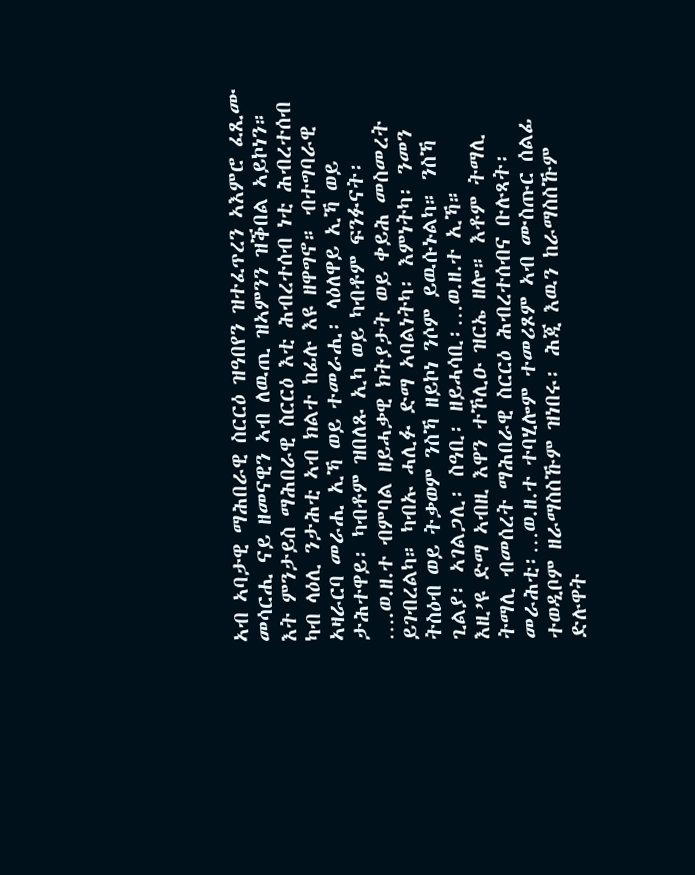ኣብ ኣባታዊ ማሕበራዊ ስርርዕ ዝዓበየን ዝተፈጥረን ኣእምሮ ፈጺሙ መሳርሒ ናይ ዘመናዊን ኣብ ለዉጢ ዝኣምንን ዝቕበል ኣይኮነን። እት ምንታይስ ማሕበራዊ ስርርዕ እቲ ሕብረተሰብ ነቲ ሕብረተሰብ ካብ ላዕሊ ንታሕቲ ኣብ ክልተ ከፊሉ እዩ ዘዋግኖ። ብተግባራዊ ኣዛራርባ መራሒ ኢኻ ወይ ተመራሒ፡ ላዕለዋይ ኢኻ ወይ ታሕተዋይ፡ ካብቶም ዝበለጹ ኢካ ወይ ካብቶም ፍንፉናት፡ ….ወ.ዘ.ተ ብምባል ዘይሓቃዊ ክትያታት ወይ ቀይሕ መስመረት ይገብረልካ። ካብኡ ሓሊፉ ድማ ኣባልነትካ፡ እምነትካ፡ ንመን ትስዕብ ወይ ትቃወም ንስኻ ዘይኮነ ንሶም ይዉሱኑልካ። ንስኻ ጊልያ፡ ኣገልጋሊ፡ ስዓቢ፡ ዘይሓሳቢ፡…ወ.ዘ.ተ ኢኻ።
እዚ’ዩ ድማ ኣብዚ እዋን ተኾሊዑ ዝርኤ ዘሎ። እቶም ትማሊ ትማሊ ብመሰረት ማሕበራዊ ስርርዕ ሕብረተሰብና ቡሉጻት፡ መራሕቲ፡…ወ.ዘ.ተ ተባሂሎም ተመሪጾም ኣብ ሙስጡር ሰልፊ ተወዲቦም ዘራማስስኹም ዝነበሩ፡ ሕጂ እዉን ከራማስስኹም ድሉዋት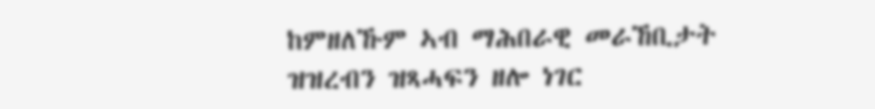ከምዘለኹም ኣብ ማሕበራዊ መራኸቢታት ዝዝረብን ዝጻሓፍን ዘሎ ነገር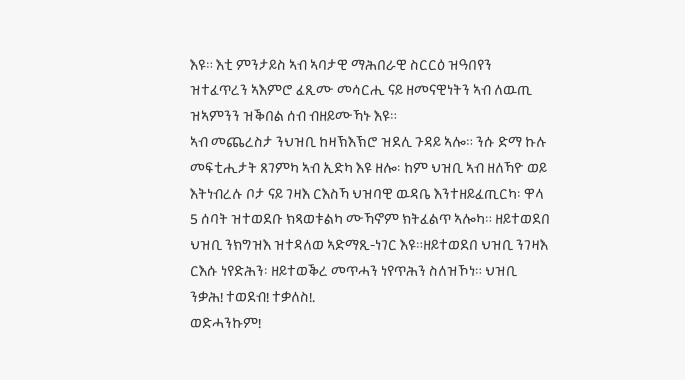እዩ። እቲ ምንታይስ ኣብ ኣባታዊ ማሕበራዊ ስርርዕ ዝዓበየን ዝተፈጥረን ኣእምሮ ፈጺሙ መሳርሒ ናይ ዘመናዊነትን ኣብ ለዉጢ ዝኣምንን ዝቕበል ሰብ ብዘይሙኻኑ እዩ።
ኣብ መጨረስታ ንህዝቢ ከዛኽእኽሮ ዝደሊ ጉዳይ ኣሎ። ንሱ ድማ ኩሉ መፍቲሒታት ጸገምካ ኣብ ኢድካ እዩ ዘሎ፡ ከም ህዝቢ ኣብ ዘለኻዮ ወይ እትነብረሉ ቦታ ናይ ገዛእ ርእስኻ ህዝባዊ ዉዳቤ እንተዘይፈጢርካ፡ ዋላ 5 ሰባት ዝተወደቡ ክጻወቱልካ ሙኻኖም ክትፈልጥ ኣሎካ። ዘይተወደበ ህዝቢ ንክግዝእ ዝተዳለወ ኣድማጺ-ነገር እዩ።ዘይተወደበ ህዝቢ ንገዛእ ርእሱ ነየድሕን፡ ዘይተወቕረ መጥሓን ነየጥሕን ስለዝኾነ። ህዝቢ ንቃሕ! ተወደብ! ተቃለስ!.
ወድሓንኩም!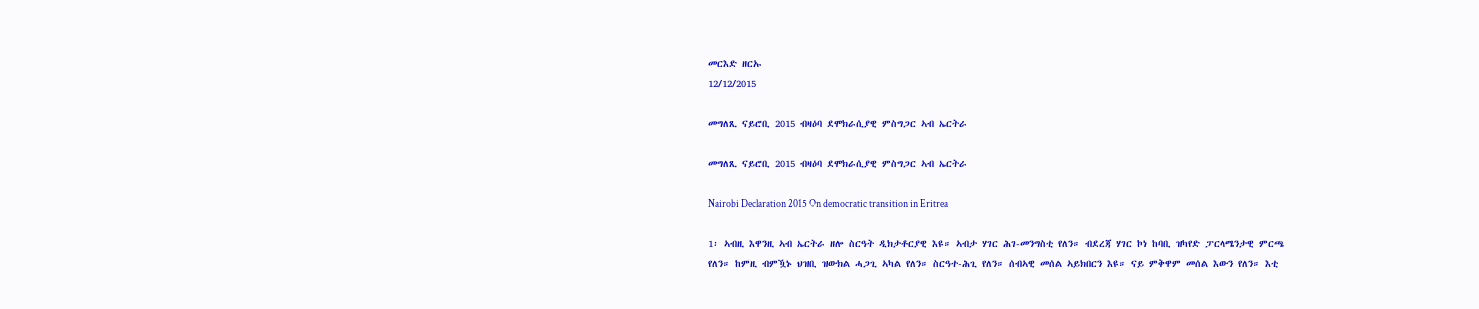መርእድ ዘርኡ
12/12/2015

መግለጺ ናይሮቢ 2015 ብዛዕባ ደሞክራሲያዊ ምስግጋር ኣብ ኤርትራ

መግለጺ ናይሮቢ 2015 ብዛዕባ ደሞክራሲያዊ ምስግጋር ኣብ ኤርትራ

Nairobi Declaration 2015 On democratic transition in Eritrea

1፡ ኣብዚ እዋንዚ ኣብ ኤርትራ ዘሎ ስርዓት ዲክታቶርያዊ እዩ። ኣብታ ሃገር ሕገ-መንግስቲ የለን። ብደረጃ ሃገር ኮነ ከባቢ ዝካየድ ፓርላሜንታዊ ምርጫ የለን። ከምዚ ብምዃኑ ህዝቢ ዝውክል ሓጋጊ ኣካል የለን። ስርዓተ-ሕጊ የለን። ሰብኣዊ መሰል ኣይክበርን እዩ። ናይ ምቅዋም መሰል እውን የለን። እቲ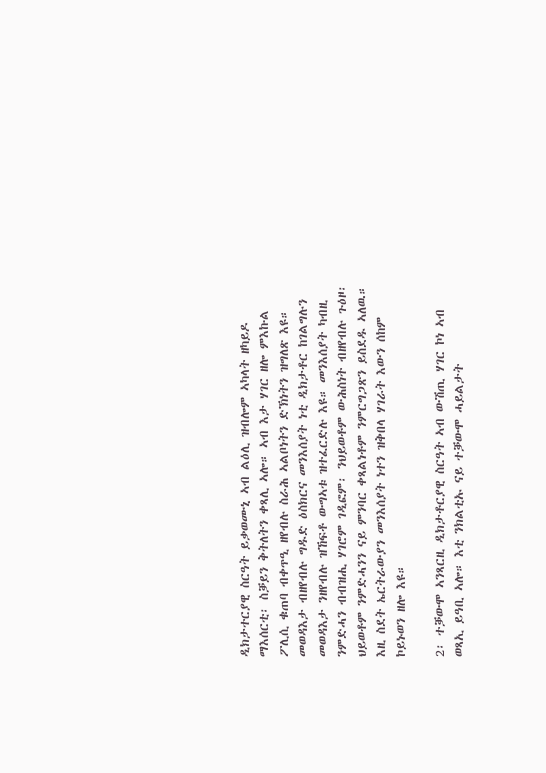ዲክታተርያዊ ስርዓት ይቃወሙኒ ኣብ ልዕሊ ዝብሎም ኣካላት ዘካይዶ ማእሰርቲ፡ ስቓይን ቅትለትን ቀጻሊ ኣሎ። ኣብ እታ ሃገር ዘሎ ምእኩል ፖሊሲ ቁጠባ ብቀጥዒ ዘየብሉ ስራሕ ኣልቦነትን ድኽነትን ዝግለጽ እዩ። መወዳእታ ብዘየብሉ ግዱድ ዕስክርና መንእሰያት ነቲ ዲክታቶር ከገልግሉን መወዳእታ ንዘየብሉ ዝኸፍቶ ውግኣቱ ዝተፈርድሉ እዩ። መንእሰያት ካብዚ ንምድሓን ብብዝሒ ሃገሮም ገዲፎም፡ ንህይወቶም ውሕስነት ብዘየብሉ ጉዕዞ፡ ህይወቶም ንምድሓንን ናይ ምንባር ቀጻልነቶም ንምርግጋጽን ይስደዱ ኣለዉ። እዚ ስደት ኤርትራውያን መንእሰያት ነተን ዝቅበላ ሃገራት እውን ሰከም ኮይኑወን ዘሎ እዩ።

2፡ ተቓውሞ ኣንጻርዚ ዲክታቶርያዊ ስርዓት ኣብ ውሽጢ ሃገር ኮነ ኣብ ወጻኢ ይዓቢ ኣሎ። እቲ ንክልቲኡ ናይ ተቓውሞ ሓይልታት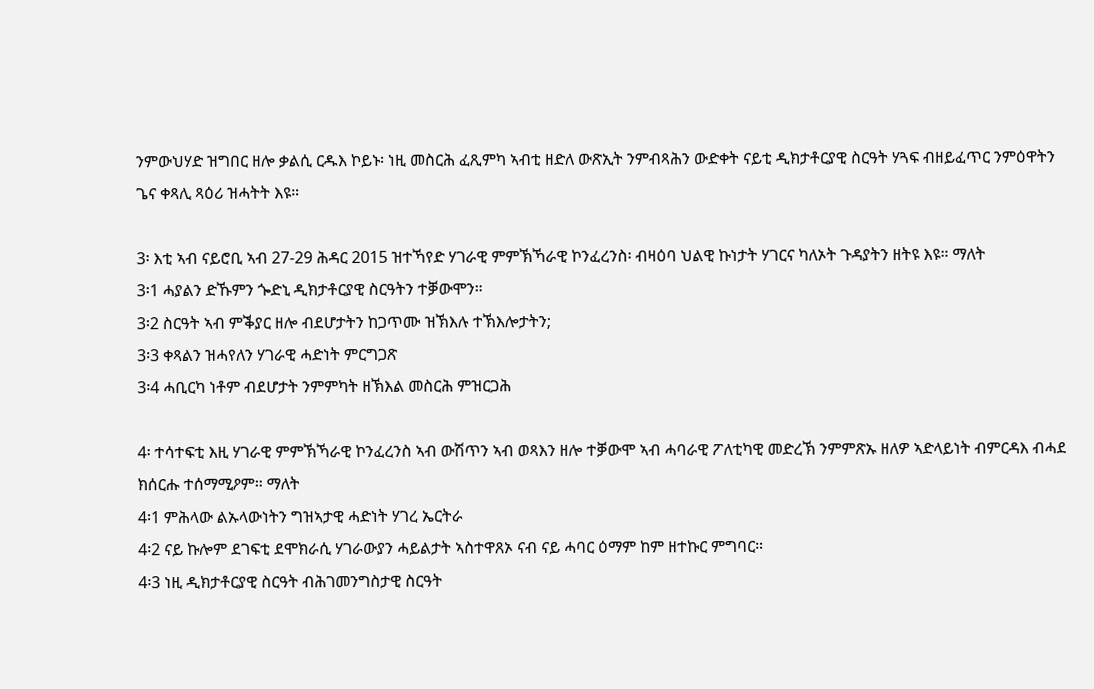ንምውህሃድ ዝግበር ዘሎ ቃልሲ ርዱእ ኮይኑ፡ ነዚ መስርሕ ፈጺምካ ኣብቲ ዘድለ ውጽኢት ንምብጻሕን ውድቀት ናይቲ ዲክታቶርያዊ ስርዓት ሃጓፍ ብዘይፈጥር ንምዕዋትን ጌና ቀጻሊ ጻዕሪ ዝሓትት እዩ።

3፡ እቲ ኣብ ናይሮቢ ኣብ 27-29 ሕዳር 2015 ዝተኻየድ ሃገራዊ ምምኽኻራዊ ኮንፈረንስ፡ ብዛዕባ ህልዊ ኩነታት ሃገርና ካለኦት ጉዳያትን ዘትዩ እዩ። ማለት
3፡1 ሓያልን ድኹምን ጐድኒ ዲክታቶርያዊ ስርዓትን ተቓውሞን።
3፡2 ስርዓት ኣብ ምቕያር ዘሎ ብደሆታትን ከጋጥሙ ዝኽእሉ ተኽእሎታትን;
3፡3 ቀጻልን ዝሓየለን ሃገራዊ ሓድነት ምርግጋጽ
3፡4 ሓቢርካ ነቶም ብደሆታት ንምምካት ዘኽእል መስርሕ ምዝርጋሕ

4፡ ተሳተፍቲ እዚ ሃገራዊ ምምኽኻራዊ ኮንፈረንስ ኣብ ውሽጥን ኣብ ወጻእን ዘሎ ተቓውሞ ኣብ ሓባራዊ ፖለቲካዊ መድረኽ ንምምጽኡ ዘለዎ ኣድላይነት ብምርዳእ ብሓደ ክሰርሑ ተሰማሚዖም። ማለት
4፡1 ምሕላው ልኡላውነትን ግዝኣታዊ ሓድነት ሃገረ ኤርትራ
4፡2 ናይ ኩሎም ደገፍቲ ደሞክራሲ ሃገራውያን ሓይልታት ኣስተዋጸኦ ናብ ናይ ሓባር ዕማም ከም ዘተኩር ምግባር።
4፡3 ነዚ ዲክታቶርያዊ ስርዓት ብሕገመንግስታዊ ስርዓት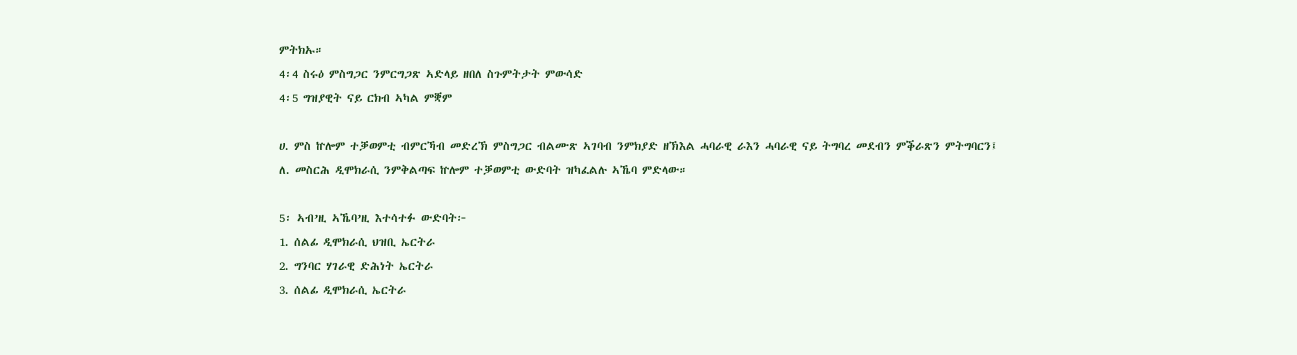ምትክኡ።
4፡4 ስሩዕ ምስግጋር ንምርግጋጽ ኣድላይ ዘበለ ስጉምትታት ምውሳድ
4፡5 ግዝያዊት ናይ ርክብ ኣካል ምቛም

ሀ. ምስ ኵሎም ተቓወምቲ ብምርኻብ መድረኽ ምስግጋር ብልሙጽ ኣገባብ ንምክያድ ዘኽእል ሓባራዊ ራእን ሓባራዊ ናይ ትግባረ መደብን ምቕራጽን ምትግባርን፤
ለ. መስርሕ ዲሞክራሲ ንምቅልጣፍ ኵሎም ተቓወምቲ ውድባት ዝካፈልሉ ኣኼባ ምድላው።

5፡ ኣብ’ዚ ኣኼባ’ዚ እተሳተፉ ውድባት፦
1. ሰልፊ ዲሞክራሲ ህዝቢ ኤርትራ
2. ግንባር ሃገራዊ ድሕነት ኤርትራ
3. ሰልፊ ዲሞክራሲ ኤርትራ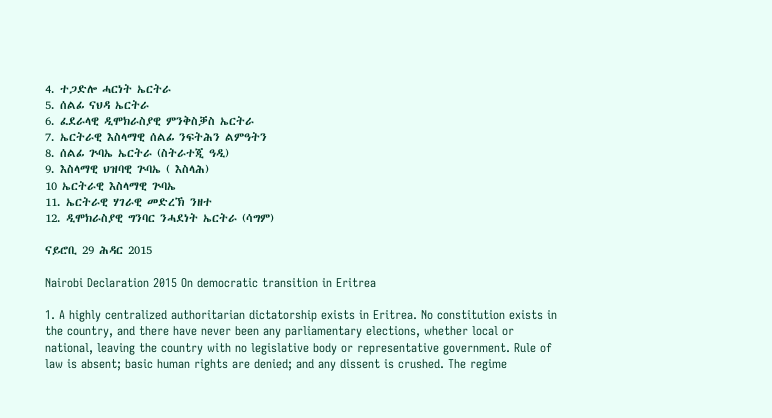4. ተጋድሎ ሓርነት ኤርትራ
5. ሰልፊ ናህዳ ኤርትራ
6. ፈደራላዊ ዲሞክራስያዊ ምንቅስቓስ ኤርትራ
7. ኤርትራዊ እስላማዊ ሰልፊ ንፍትሕን ልምዓትን
8. ሰልፊ ጕባኤ ኤርትራ (ስትራተጂ ዓዲ)
9. እስላማዊ ህዝባዊ ጕባኤ ( እስላሕ)
10 ኤርትራዊ እስላማዊ ጕባኤ
11. ኤርትራዊ ሃገራዊ መድረኽ ንዘተ
12. ዲሞክራስያዊ ግንባር ንሓደነት ኤርትራ (ሳግም)

ናይሮቢ 29 ሕዳር 2015

Nairobi Declaration 2015 On democratic transition in Eritrea

1. A highly centralized authoritarian dictatorship exists in Eritrea. No constitution exists in the country, and there have never been any parliamentary elections, whether local or national, leaving the country with no legislative body or representative government. Rule of law is absent; basic human rights are denied; and any dissent is crushed. The regime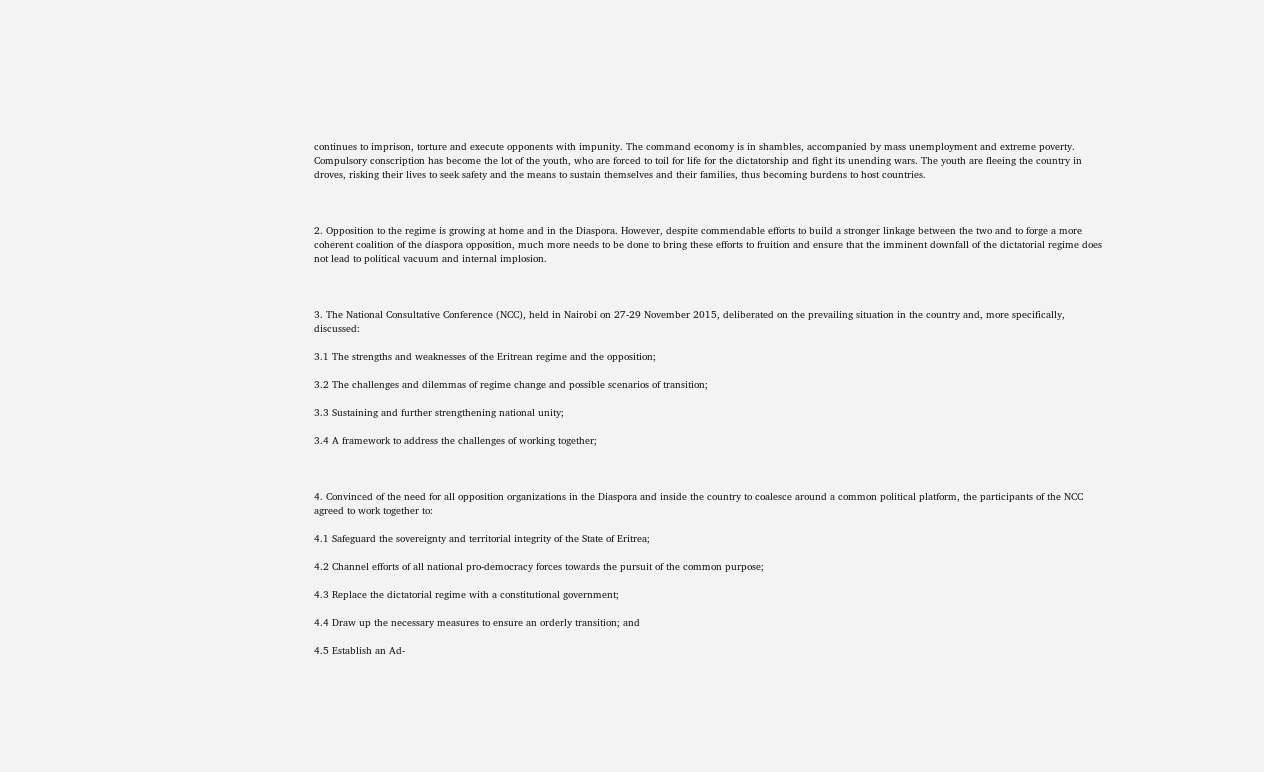continues to imprison, torture and execute opponents with impunity. The command economy is in shambles, accompanied by mass unemployment and extreme poverty. Compulsory conscription has become the lot of the youth, who are forced to toil for life for the dictatorship and fight its unending wars. The youth are fleeing the country in droves, risking their lives to seek safety and the means to sustain themselves and their families, thus becoming burdens to host countries.



2. Opposition to the regime is growing at home and in the Diaspora. However, despite commendable efforts to build a stronger linkage between the two and to forge a more coherent coalition of the diaspora opposition, much more needs to be done to bring these efforts to fruition and ensure that the imminent downfall of the dictatorial regime does not lead to political vacuum and internal implosion.



3. The National Consultative Conference (NCC), held in Nairobi on 27-29 November 2015, deliberated on the prevailing situation in the country and, more specifically, discussed:

3.1 The strengths and weaknesses of the Eritrean regime and the opposition;

3.2 The challenges and dilemmas of regime change and possible scenarios of transition;

3.3 Sustaining and further strengthening national unity;

3.4 A framework to address the challenges of working together;



4. Convinced of the need for all opposition organizations in the Diaspora and inside the country to coalesce around a common political platform, the participants of the NCC agreed to work together to:

4.1 Safeguard the sovereignty and territorial integrity of the State of Eritrea;

4.2 Channel efforts of all national pro-democracy forces towards the pursuit of the common purpose;

4.3 Replace the dictatorial regime with a constitutional government;

4.4 Draw up the necessary measures to ensure an orderly transition; and

4.5 Establish an Ad-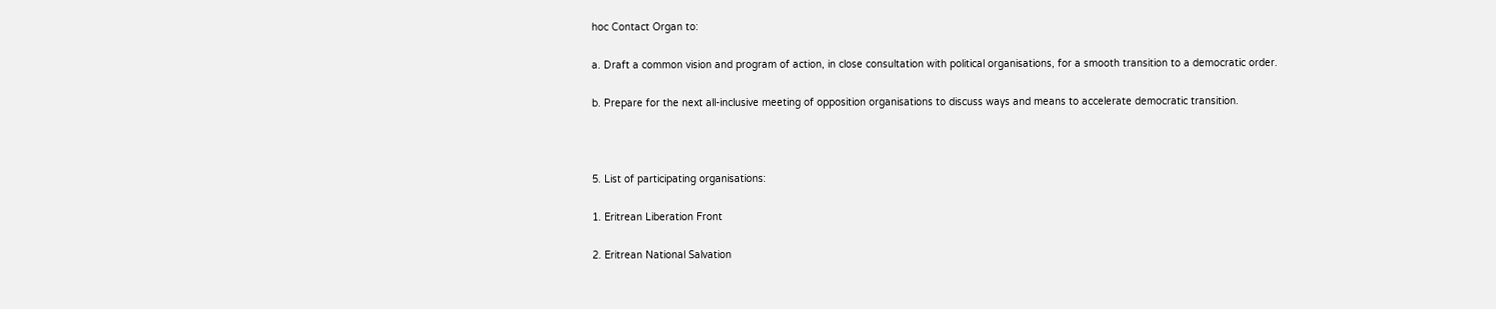hoc Contact Organ to:

a. Draft a common vision and program of action, in close consultation with political organisations, for a smooth transition to a democratic order.

b. Prepare for the next all-inclusive meeting of opposition organisations to discuss ways and means to accelerate democratic transition.



5. List of participating organisations:

1. Eritrean Liberation Front

2. Eritrean National Salvation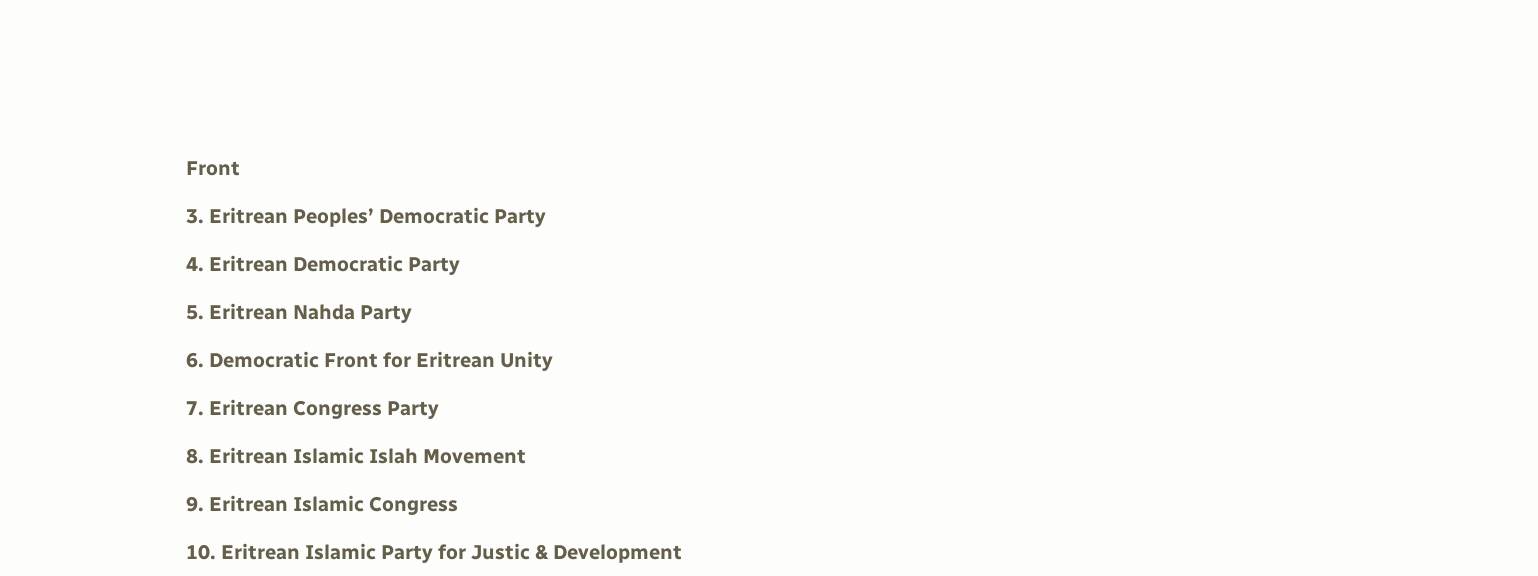Front

3. Eritrean Peoples’ Democratic Party

4. Eritrean Democratic Party

5. Eritrean Nahda Party

6. Democratic Front for Eritrean Unity

7. Eritrean Congress Party

8. Eritrean Islamic Islah Movement

9. Eritrean Islamic Congress

10. Eritrean Islamic Party for Justic & Development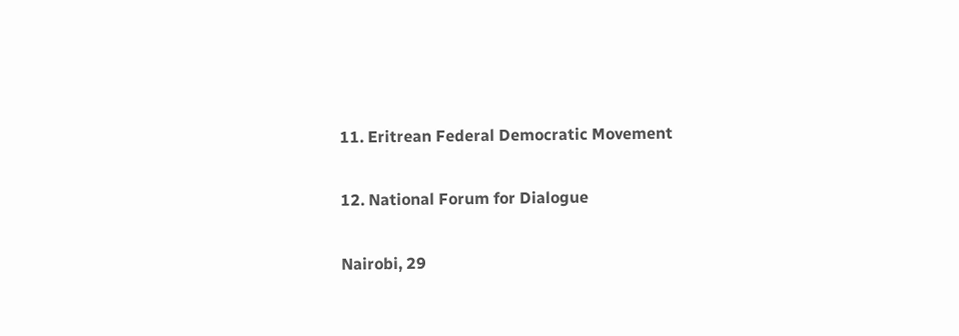11. Eritrean Federal Democratic Movement

12. National Forum for Dialogue

Nairobi, 29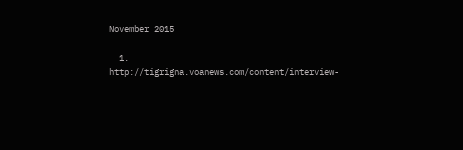November 2015

  1. http://tigrigna.voanews.com/content/interview-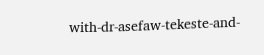with-dr-asefaw-tekeste-and-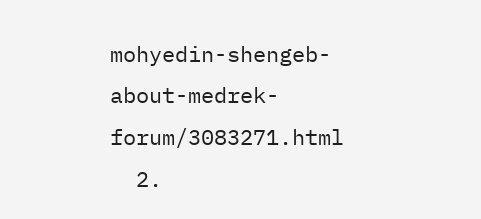mohyedin-shengeb-about-medrek-forum/3083271.html
  2.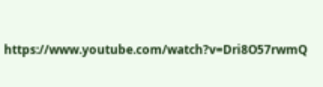https://www.youtube.com/watch?v=Dri8O57rwmQ